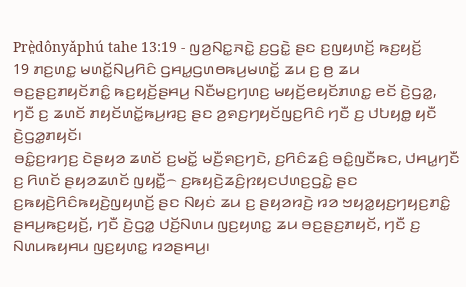Prè̤dônyǎphú tahe 13:19 - ꤜꤤ꤬ꤡꤢ꤭ꤏꤢꤧ꤭ ꤢ꤬ꤞꤢꤧ꤭ ꤔꤢ ꤢ꤬ꤜꤟꤛꤢꤩ꤬ ꤒꤢ꤬ꤟꤢꤩ꤬
19 ꤊꤢ꤬ꤛꤢ꤭ ꤗꤛꤢꤩ꤭ꤡꤣ꤬ꤖꤢꤨ ꤞꤌꤣ꤭ꤞꤛꤥꤒꤣ꤬ꤗꤛꤢꤩ꤭ ꤘꤣ ꤢ꤬ ꤥ꤬ ꤘꤣ ꤋꤢ꤬ꤔꤢ꤬ꤊꤟꤢꤩꤊꤢꤨ꤭ ꤒꤢ꤬ꤟꤢꤩ꤬ꤔꤌꤣ꤬ ꤡꤢꤪꤗꤢ꤬ꤚꤛꤢ꤬ ꤗꤟꤢꤩ꤬ꤕꤟꤢꤩꤊꤛꤢ꤭ ꤕꤢꤩ ꤢꤧ꤬ꤞꤤ꤭, ꤚꤢꤪ ꤢ꤬ ꤘꤛꤢꤩ ꤊꤟꤢꤩꤛꤢꤩ꤭ꤒꤣ꤬ꤙꤢ꤬ ꤔꤢ ꤤ꤬ꤎꤢ꤬ꤚꤟꤢꤩꤜꤢ꤬ꤖꤢꤨ ꤚꤢꤪ ꤢ꤬ ꤓꤝꤟꤥ꤭ ꤟꤢꤪ ꤢꤧ꤬ꤞꤤ꤭ꤊꤟꤢꤩ꤯
ꤋꤢꤨ꤭ꤢ꤬ꤙꤚꤢ꤬ ꤢꤧꤔꤟꤤ ꤘꤛꤢꤩ ꤢ꤬ꤗꤢꤩ꤭ ꤗꤢꤪ꤬ꤎꤢ꤬ꤚꤢꤧ, ꤢ꤬ꤖꤢꤨꤘꤢꤨ꤬ ꤋꤢꤨ꤭ꤜꤢꤪꤒꤢ, ꤓꤌꤣ꤭ꤚꤢꤪ ꤢ꤬ ꤖꤛꤢꤩ ꤔꤟꤤꤘꤛꤢꤩ ꤜꤟꤢꤪ꤭꤮ ꤢ꤬ꤒꤟꤢꤧ꤬ꤘꤢꤨ꤬ꤐꤟꤢꤓꤛꤢ꤬ꤞꤢꤧ꤭ ꤔꤢ ꤢ꤬ꤒꤟꤢꤧ꤬ꤖꤢꤨꤒꤟꤢꤧ꤬ꤜꤟꤛꤢꤩ꤬ ꤔꤢ ꤡꤟꤢꤦ ꤘꤣ ꤢ꤬ ꤔꤟꤤꤙꤢꤧ꤬ ꤙꤤ ꤠꤟꤤ꤭ꤟꤢ꤬ꤚꤟꤢ꤬ꤊꤢꤨ꤭ ꤔꤌꤣ꤬ꤒꤢ꤬ꤟꤢꤩ꤬, ꤚꤢꤪ ꤢꤧ꤬ꤞꤤ꤭ ꤓꤢꤩ꤬ꤡꤛꤣ ꤜꤢ꤬ꤟꤛꤢ꤭ ꤘꤣ ꤋꤢ꤬ꤔꤢ꤬ꤊꤟꤢꤩ, ꤚꤢꤪ ꤢ꤬ ꤡꤛꤣꤒꤟꤌꤣ ꤜꤢ꤬ꤟꤛꤢ꤭ ꤙꤤꤔꤌꤣ꤬꤯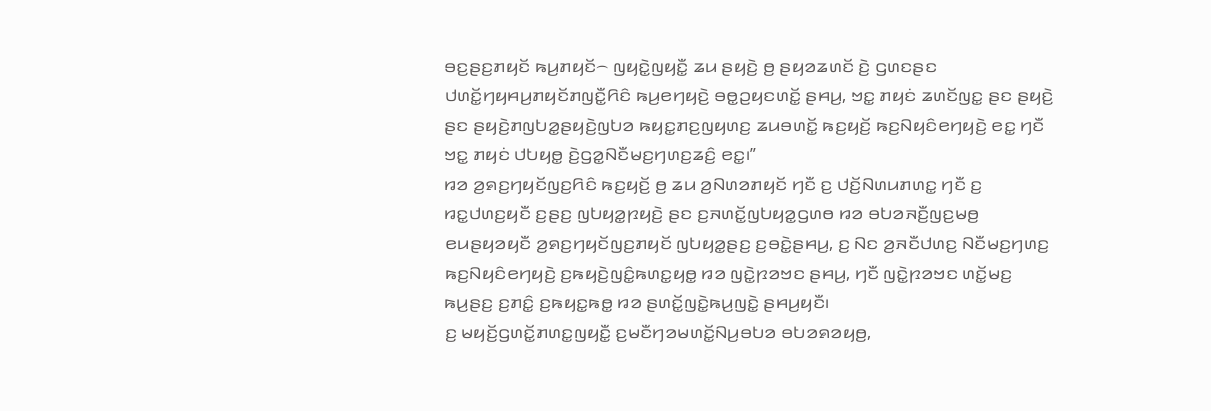ꤋꤢ꤬ꤔꤢ꤬ꤊꤟꤢꤩ ꤒꤣ꤬ꤊꤟꤢꤩ꤮ ꤜꤟꤢꤧ꤭ꤜꤟꤢꤪ꤭ ꤘꤣ ꤔꤟꤢꤧ꤬ ꤥ꤬ ꤔꤟꤤꤘꤛꤢꤩ ꤢꤧ꤬ ꤞꤛꤢꤔꤢ ꤓꤛꤢꤩ꤭ꤚꤟꤌꤣ꤬ꤊꤟꤢꤩꤊꤜꤢꤪ꤭ꤖꤢꤨ ꤒꤣ꤬ꤕꤚꤟꤢꤧ꤬ ꤋꤥ꤭ꤑꤟꤢꤛꤢꤩ꤭ ꤔꤌꤣ꤬, ꤠꤢ꤭ ꤊꤟꤢꤦ ꤘꤛꤢꤩꤜꤢ꤭ ꤔꤢ ꤔꤟꤢꤧ꤬ ꤔꤢ ꤔꤟꤢꤧ꤬ꤊꤜꤝꤤ꤭ꤔꤟꤢꤧ꤬ꤜꤝꤤ ꤒꤟꤢ꤭ꤊꤢ꤬ꤜꤟꤛꤢ꤬ ꤘꤣꤋꤛꤢꤩ꤭ ꤒꤢ꤬ꤟꤢꤩ꤬ ꤒꤢ꤬ꤡꤟꤢꤨꤕꤚꤟꤢꤧ꤬ ꤕꤢ꤭ ꤚꤢꤪ ꤠꤢ꤭ ꤊꤟꤢꤦ ꤓꤝꤟꤥ꤭ ꤢꤧ꤬ꤞꤤ꤭ꤡꤢꤪꤗꤢ꤬ꤚꤛꤢ꤬ꤘꤢꤨ꤬ ꤕꤢ꤭꤯”
ꤙꤤ ꤤ꤬ꤎꤢ꤬ꤚꤟꤢꤩꤜꤢ꤬ꤖꤢꤨ ꤒꤢ꤬ꤟꤢꤩ꤬ ꤥ꤬ ꤘꤣ ꤤ꤬ꤡꤛꤤꤊꤟꤢꤩ ꤚꤢꤪ ꤢ꤬ ꤓꤢꤩ꤬ꤡꤛꤣꤊꤛꤢ꤭ ꤚꤢꤪ ꤢ꤬ ꤙꤢ꤭ꤓꤛꤢ꤬ꤟꤢꤪ ꤢ꤬ꤔꤢ꤬ ꤜꤝꤟꤤ꤭ꤐꤟꤢꤧ꤬ ꤔꤢ ꤢ꤬ꤏꤛꤢꤩ꤭ꤜꤝꤟꤤ꤭ꤞꤛꤥ ꤙꤤ ꤋꤝꤤꤏꤢꤪ꤬ꤜꤢ꤬ꤗꤥ꤬ ꤕꤣꤔꤟꤤꤟꤢꤪ ꤤ꤬ꤎꤢ꤬ꤚꤟꤢꤩꤜꤢ꤬ꤊꤟꤢꤩ ꤜꤝꤟꤤ꤭ꤔꤢ꤬ ꤢ꤬ꤋꤢꤧ꤭ꤔꤌꤣ꤬, ꤢ꤬ ꤡꤢ ꤤ꤬ꤏꤢꤪꤓꤛꤢ꤬ ꤡꤢꤪꤗꤢ꤬ꤚꤛꤢ꤬ ꤒꤢ꤬ꤡꤟꤢꤨꤕꤚꤟꤢꤧ꤬ ꤢ꤬ꤒꤟꤢꤧ꤬ꤜꤢꤨ꤭ꤒꤛꤢ꤭ꤟꤥ꤭ ꤙꤤ ꤜꤢꤧ꤭ꤐꤤꤠꤢ ꤔꤌꤣ꤬, ꤚꤢꤪ ꤜꤢꤧ꤭ꤐꤤꤠꤢ ꤛꤢꤩ꤭ꤗꤢ꤬ ꤒꤣ꤬ꤔꤢ꤬ ꤢ꤬ꤊꤢꤨ꤭ ꤢ꤬ꤒꤟꤢ꤭ꤒꤥ꤭ ꤙꤤ ꤔꤛꤢꤩ꤭ꤜꤢꤧ꤭ꤒꤣ꤬ꤜꤢꤧ꤭ ꤔꤌꤣ꤬ꤟꤢꤪ꤯
ꤢ꤬ ꤗꤟꤢꤩ꤬ꤞꤛꤢꤩ꤭ꤊꤛꤢ꤭ꤜꤟꤢꤪ꤭ ꤢ꤬ꤗꤢꤪꤚꤤꤗꤛꤢꤩ꤭ꤡꤣ꤬ꤋꤝꤤ ꤋꤝꤤꤎꤤꤟꤥ꤬,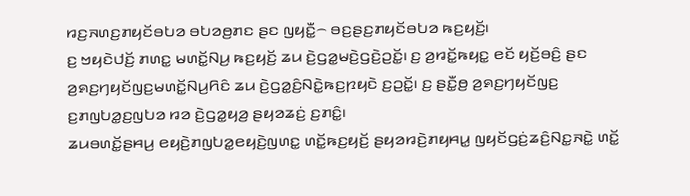ꤙꤢ꤬ꤏꤛꤢ꤬ꤊꤟꤢꤩꤋꤝꤤ ꤋꤝꤤꤥ꤬ꤊꤢ ꤔꤢ ꤜꤟꤢꤪ꤭꤮ ꤋꤢ꤬ꤔꤢ꤬ꤊꤟꤢꤩꤋꤝꤤ ꤒꤢ꤬ꤟꤢꤩ꤬꤯
ꤢ꤬ ꤠꤟꤢꤧꤓꤢꤩ꤬ ꤊꤛꤢ꤭ ꤗꤛꤢꤩ꤭ꤡꤣ꤬ ꤒꤢ꤬ꤟꤢꤩ꤬ ꤘꤣ ꤢꤧ꤬ꤞꤤ꤭ꤗꤢꤧ꤬ꤞꤢꤧ꤬ꤑꤢꤩ꤭꤯ ꤢ꤬ ꤤ꤬ꤙꤢꤩ꤭ꤒꤟꤢ꤭ ꤕꤢꤩ ꤟꤢꤩ꤬ꤋꤢꤨ꤬ ꤔꤢ ꤤ꤬ꤎꤢ꤬ꤚꤟꤢꤩꤜꤢ꤬ꤗꤛꤢꤩ꤭ꤡꤣ꤬ꤖꤢꤨ ꤘꤣ ꤢꤧ꤬ꤞꤤ꤭ꤢꤨ꤬ꤡꤢꤧ꤭ꤒꤢ꤬ꤐꤟꤢꤧ ꤢ꤬ꤑꤢꤩ꤭꤯ ꤢ꤬ ꤔꤢꤪ꤭ꤥ꤬ ꤤ꤬ꤎꤢ꤬ꤚꤟꤢꤩꤜꤢ꤬ ꤢ꤬ꤊꤜꤝꤤ꤭ꤢ꤬ꤜꤝꤤ ꤙꤤ ꤢꤧ꤬ꤞꤤ꤭ꤟꤤ꤬ ꤔꤟꤤꤘꤢꤦ꤬ ꤢ꤬ꤊꤢꤨ꤭꤯
ꤘꤣꤋꤛꤢꤩ꤭ꤔꤌꤣ꤬ ꤕꤟꤢꤧ꤬ꤊꤜꤝꤤ꤭ꤕꤟꤢꤧ꤬ꤜꤛꤢ꤭ ꤛꤢꤩ꤭ꤒꤢ꤬ꤟꤢꤩ꤬ ꤔꤟꤤꤙꤢꤧ꤬ꤊꤟꤌꤣ꤭ ꤜꤟꤢꤩꤞꤢꤦ꤬ꤘꤢꤨ꤬ꤡꤢ꤭ꤏꤢꤧ꤭ ꤛꤢꤩ꤭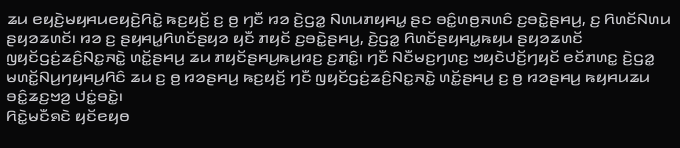ꤘꤣ ꤕꤟꤢꤧ꤬ꤗꤟꤌꤣꤕꤟꤢꤧ꤬ꤖꤢꤧ꤭ ꤒꤢ꤬ꤟꤢꤩ꤬ ꤢ꤬ ꤥ꤬ ꤚꤢꤪ ꤙꤤ ꤢꤧ꤬ꤞꤤ꤭ ꤡꤛꤣꤊꤟꤌꤣ꤭ ꤔꤢ ꤋꤢꤨ꤭ꤛꤥ꤬ꤏꤛꤢꤨ ꤢ꤬ꤋꤢꤧ꤭ꤔꤌꤣ꤬, ꤢ꤬ ꤖꤛꤢꤩꤡꤛꤣ ꤔꤟꤤꤘꤛꤢꤩ꤯ ꤙꤤ ꤢ꤬ ꤔꤟꤌꤣ꤭ꤖꤛꤢꤩꤔꤟꤤ ꤟꤢꤪ ꤊꤟꤢꤩ ꤢ꤬ꤋꤢꤧ꤭ꤔꤌꤣ꤬, ꤢꤧ꤬ꤞꤤ꤭ ꤖꤛꤢꤩꤔꤟꤌꤣ꤭ꤒꤟꤣ ꤔꤟꤤꤘꤛꤢꤩ ꤜꤟꤢꤩꤞꤢꤦ꤬ꤘꤢꤨ꤬ꤡꤢ꤭ꤏꤢꤧ꤭ ꤛꤢꤩ꤭ꤔꤌꤣ꤬ ꤘꤣ ꤊꤟꤢꤩꤔꤌꤣ꤬ꤒꤣ꤬ꤙꤢ꤬ ꤢ꤬ꤊꤢꤨ꤭꤯ ꤚꤢꤪ ꤡꤢꤪꤗꤢ꤬ꤚꤛꤢ꤬ ꤠꤟꤢꤧꤓꤢꤩ꤬ꤚꤟꤢꤩ ꤕꤢꤩꤊꤛꤢ꤭ ꤢꤧ꤬ꤞꤤ꤭ ꤗꤛꤢꤩ꤭ꤡꤣ꤬ꤚꤟꤌꤣ꤬ꤖꤢꤨ ꤘꤣ ꤢ꤬ ꤥ꤬ ꤙꤤꤔꤌꤣ꤬ ꤒꤢ꤬ꤟꤢꤩ꤬ ꤚꤢꤪ ꤜꤟꤢꤩꤞꤢꤦ꤬ꤘꤢꤨ꤬ꤡꤢ꤭ꤏꤢꤧ꤭ ꤛꤢꤩ꤭ꤔꤌꤣ꤬ ꤢ꤬ ꤥ꤬ ꤙꤤꤔꤌꤣ꤬ ꤒꤟꤌꤣꤘꤣ ꤋꤢꤨ꤭ꤘꤢ꤬ꤠꤤ꤬ ꤓꤢꤦ꤭ꤋꤢꤧ꤭꤯
ꤖꤢꤧ꤭ꤗꤢꤪꤎꤢꤧ ꤟꤢꤩꤕꤟꤥ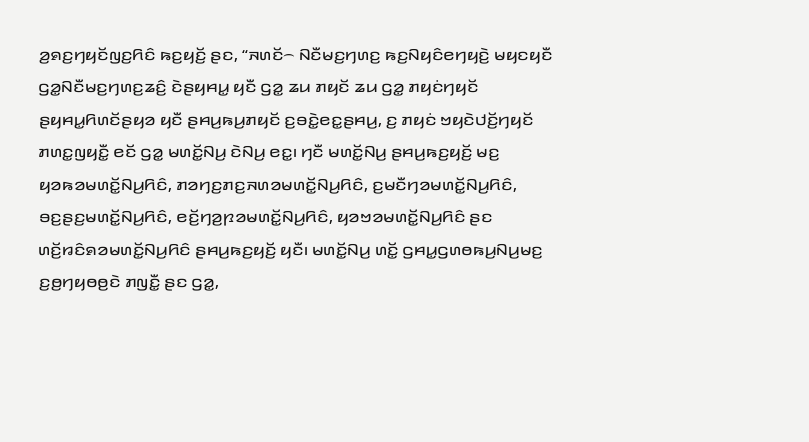ꤤ꤬ꤎꤢ꤬ꤚꤟꤢꤩꤜꤢ꤬ꤖꤢꤨ ꤒꤢ꤬ꤟꤢꤩ꤬ ꤔꤢ, “ꤏꤛꤢꤩ꤮ ꤡꤢꤪꤗꤢ꤬ꤚꤛꤢ꤬ ꤒꤢ꤬ꤡꤟꤢꤨꤕꤚꤟꤢꤧ꤬ ꤗꤟꤢꤟꤢꤪ ꤞꤤ꤭ꤡꤢꤪꤗꤢ꤬ꤚꤛꤢ꤬ꤘꤢꤨ꤬ ꤢꤧꤔꤟꤌꤣ꤭ ꤟꤢꤪ ꤞꤤ꤭ ꤘꤣ ꤊꤟꤢꤩ ꤘꤣ ꤞꤤ꤭ ꤊꤟꤢꤦꤚꤟꤢꤩ ꤔꤟꤌꤣ꤭ꤖꤛꤢꤩꤔꤟꤤ ꤟꤢꤪ ꤔꤌꤣ꤬ꤒꤣ꤬ꤊꤟꤢꤩ ꤢ꤬ꤋꤢꤧ꤭ꤕꤢ꤭ꤔꤌꤣ꤬, ꤢ꤬ ꤊꤟꤢꤦ ꤠꤟꤢꤧꤓꤢꤩ꤬ꤚꤟꤢꤩ ꤊꤛꤢ꤭ꤜꤟꤢꤪ꤭ ꤕꤢꤩ ꤞꤤ꤭ ꤗꤛꤢꤩ꤭ꤡꤣ꤬ ꤢꤧꤡꤣ꤬ ꤕꤢ꤭꤯ ꤚꤢꤪ ꤗꤛꤢꤩ꤭ꤡꤣ꤬ ꤔꤌꤣ꤬ꤒꤢ꤬ꤟꤢꤩ꤬ ꤗꤢ꤬ ꤟꤤꤒꤤꤗꤛꤢꤩ꤭ꤡꤣ꤬ꤖꤢꤨ, ꤊꤤꤚꤢ꤬ꤊꤢ꤬ꤏꤛꤤꤗꤛꤢꤩ꤭ꤡꤣ꤬ꤖꤢꤨ, ꤢ꤬ꤗꤢꤪꤚꤤꤗꤛꤢꤩ꤭ꤡꤣ꤬ꤖꤢꤨ, ꤋꤢ꤬ꤔꤢ꤬ꤗꤛꤢꤩ꤭ꤡꤣ꤬ꤖꤢꤨ, ꤕꤢꤩ꤬ꤚꤤ꤬ꤐꤤꤗꤛꤢꤩ꤭ꤡꤣ꤬ꤖꤢꤨ, ꤟꤤꤠꤤꤗꤛꤢꤩ꤭ꤡꤣ꤬ꤖꤢꤨ ꤔꤢ ꤛꤢꤩ꤬ꤙꤢꤨꤎꤤꤗꤛꤢꤩ꤭ꤡꤣ꤬ꤖꤢꤨ ꤔꤌꤣ꤬ꤒꤢ꤬ꤟꤢꤩ꤬ ꤟꤢꤪ꤯ ꤗꤛꤢꤩ꤭ꤡꤣ꤬ ꤛꤢꤩ꤭ ꤞꤌꤣ꤭ꤞꤛꤥꤒꤣ꤬ꤡꤣ꤬ꤗꤢ꤬ ꤢ꤬ꤥ꤬ꤚꤟꤥꤥ꤬ꤢꤧ ꤊꤜꤢꤪ꤭ ꤔꤢ ꤞꤤ꤭,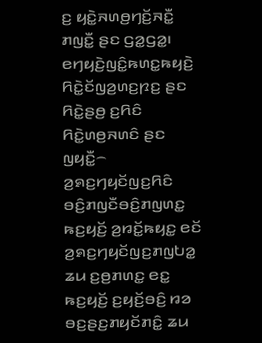ꤢ꤬ ꤟꤢꤧ꤭ꤏꤛꤥ꤬ꤚꤢꤩ꤬ꤏꤢꤪ꤭ ꤊꤜꤢꤪ꤭ ꤔꤢ ꤞꤤ꤭ꤞꤤ꤭꤯
ꤕꤚꤟꤢꤧ꤬ꤜꤢꤨ꤭ꤒꤛꤢ꤭ꤒꤟꤢꤧ꤬ ꤖꤢꤧ꤭ꤢꤩꤜꤤ꤬ꤛꤢ꤬ꤐꤢ꤬ ꤔꤢ ꤖꤢꤧ꤭ꤔꤥ꤬ ꤢ꤬ꤖꤢꤨ ꤖꤢꤧ꤭ꤛꤥ꤬ꤏꤛꤢꤨ ꤔꤢ ꤜꤟꤢꤪ꤭꤮ ꤤ꤬ꤎꤢ꤬ꤚꤟꤢꤩꤜꤢ꤬ꤖꤢꤨ ꤋꤢꤨ꤬ꤊꤜꤢꤪꤋꤢꤨ꤬ꤊꤜꤛꤢ꤭ ꤒꤢ꤬ꤟꤢꤩ꤬ ꤤ꤬ꤙꤢꤩ꤭ꤒꤟꤢ꤭ ꤕꤢꤩ ꤤ꤬ꤎꤢ꤬ꤚꤟꤢꤩꤜꤢ꤬ꤊꤜꤝꤤ꤭ ꤘꤣ ꤢ꤬ꤥ꤬ꤊꤛꤢ꤭ ꤕꤢ꤭ ꤒꤢ꤬ꤟꤢꤩ꤬ ꤢ꤬ꤟꤢꤩ꤬ꤋꤢꤨ꤬ ꤙꤤ ꤋꤢ꤬ꤔꤢ꤬ꤊꤟꤢꤩꤊꤢꤨ꤭ ꤘꤣ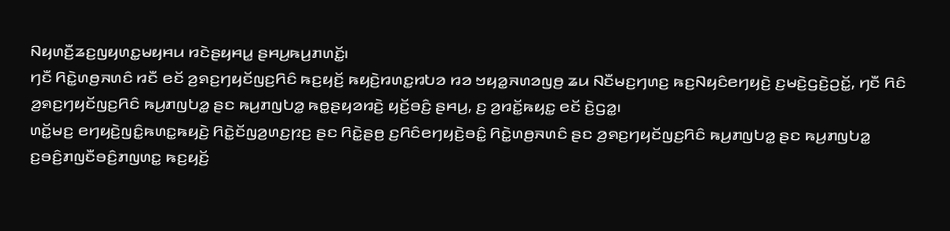ꤡꤟꤛꤢꤪ꤬ꤘꤢ꤬ꤜꤟꤛꤢ꤭ꤗꤟꤌꤣ ꤙꤢꤧꤔꤟꤌꤣ꤭ ꤔꤌꤣ꤬ꤒꤣ꤬ꤊꤛꤢꤩ꤭꤯
ꤚꤢꤪ ꤖꤢꤧ꤭ꤛꤥ꤬ꤏꤛꤢꤨ ꤙꤢꤪ ꤕꤢꤩ ꤤ꤬ꤎꤢ꤬ꤚꤟꤢꤩꤜꤢ꤬ꤖꤢꤨ ꤒꤢ꤬ꤟꤢꤩ꤬ ꤒꤟꤢꤧ꤬ꤙꤛꤢ꤭ꤙꤝꤤ ꤙꤤ ꤠꤟꤤ꤭ꤏꤛꤤꤜꤥ꤬ ꤘꤣ ꤡꤢꤪꤗꤢ꤬ꤚꤛꤢ꤬ ꤒꤢ꤬ꤡꤟꤢꤨꤕꤚꤟꤢꤧ꤬ ꤢ꤬ꤗꤢꤧ꤬ꤞꤢꤧ꤬ꤑꤢꤩ꤭, ꤚꤢꤪ ꤖꤢꤨ ꤤ꤬ꤎꤢ꤬ꤚꤟꤢꤩꤜꤢ꤬ꤖꤢꤨ ꤒꤣ꤬ꤊꤜꤝꤤ꤭ ꤔꤢ ꤒꤣ꤬ꤊꤜꤝꤤ꤭ ꤒꤥ꤭ꤔꤟꤤꤙꤢꤧ꤬ ꤟꤢꤩ꤬ꤋꤢꤨ꤬ ꤔꤌꤣ꤬, ꤢ꤬ ꤤ꤬ꤙꤢꤩ꤭ꤒꤟꤢ꤭ ꤕꤢꤩ ꤢꤧ꤬ꤞꤤ꤭꤯
ꤛꤢꤩ꤭ꤗꤢ꤬ ꤕꤚꤟꤢꤧ꤬ꤜꤢꤨ꤭ꤒꤛꤢ꤭ꤒꤟꤢꤧ꤬ ꤖꤢꤧ꤭ꤢꤩꤜꤤ꤬ꤛꤢ꤬ꤐꤢ꤬ ꤔꤢ ꤖꤢꤧ꤭ꤔꤥ꤬ ꤢ꤬ꤖꤢꤨꤕꤚꤟꤢꤧ꤬ꤋꤢꤨ꤭ ꤖꤢꤧ꤭ꤛꤥ꤬ꤏꤛꤢꤨ ꤔꤢ ꤤ꤬ꤎꤢ꤬ꤚꤟꤢꤩꤜꤢ꤬ꤖꤢꤨ ꤒꤣ꤬ꤊꤜꤝꤤ꤭ ꤔꤢ ꤒꤣ꤬ꤊꤜꤝꤤ꤭ ꤢ꤬ꤋꤢꤨ꤬ꤊꤜꤢꤪꤋꤢꤨ꤬ꤊꤜꤛꤢ꤭ ꤒꤢ꤬ꤟꤢꤩ꤬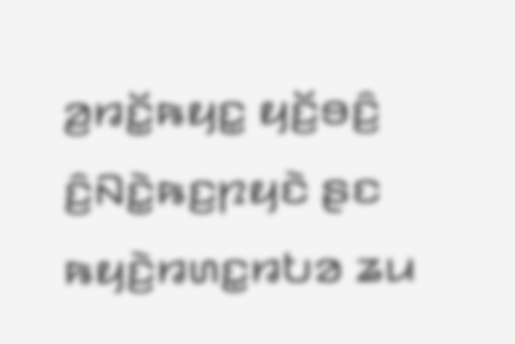ꤤ꤬ꤙꤢꤩ꤭ꤒꤟꤢ꤭ ꤟꤢꤩ꤬ꤋꤢꤨ꤬ ꤢꤨ꤬ꤡꤢꤧ꤭ꤒꤢ꤬ꤐꤟꤢꤧ ꤔꤢ ꤒꤟꤢꤧ꤬ꤙꤛꤢ꤭ꤙꤝꤤ ꤘꤣ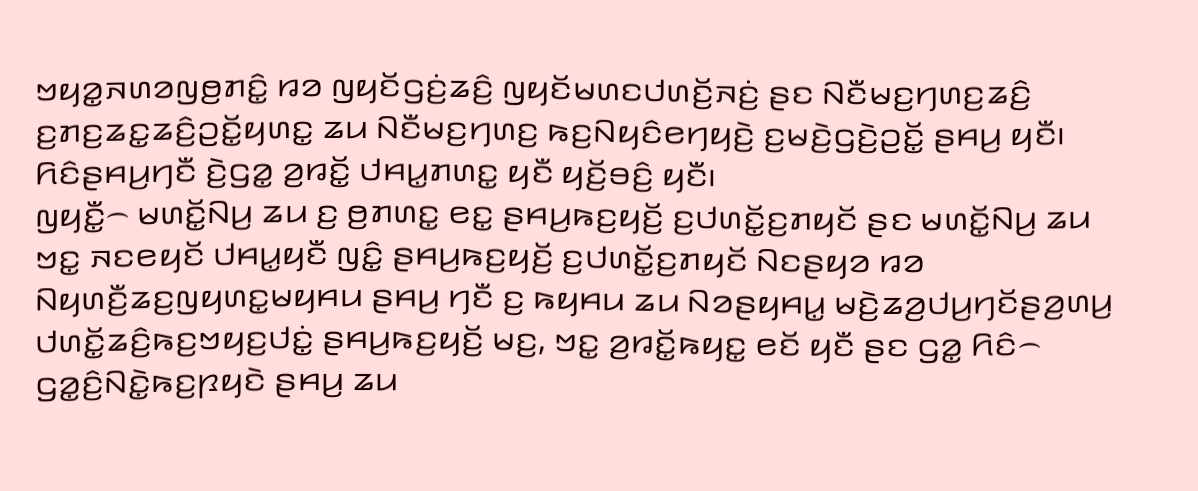ꤠꤟꤤ꤭ꤏꤛꤤꤜꤥ꤬ꤊꤢꤨ꤭ ꤙꤤ ꤜꤟꤢꤩꤞꤢꤦ꤬ꤘꤢꤨ꤬ ꤜꤟꤢꤩꤗꤛꤢꤓꤛꤢꤩ꤬ꤏꤢꤦ꤬ ꤔꤢ ꤡꤢꤪꤗꤢ꤬ꤚꤛꤢ꤬ꤘꤢꤨ꤬ ꤢ꤬ꤊꤢ꤬ꤘꤢ꤭ꤘꤢꤨ꤬ꤑꤢꤩ꤭ꤟꤛꤢ꤭ ꤘꤣ ꤡꤢꤪꤗꤢ꤬ꤚꤛꤢ꤬ ꤒꤢ꤬ꤡꤟꤢꤨꤕꤚꤟꤢꤧ꤬ ꤢ꤬ꤗꤢꤧ꤬ꤞꤢꤧ꤬ꤑꤢꤩ꤭ ꤔꤌꤣ꤬ ꤟꤢꤪ꤯ ꤖꤢꤨꤔꤌꤣ꤬ꤚꤢꤪ ꤢꤧ꤬ꤞꤤ꤭ ꤤ꤬ꤙꤢꤩ꤭ ꤓꤌꤣ꤭ꤊꤛꤢ꤭ ꤟꤢꤪ ꤟꤢꤩ꤬ꤋꤢꤨ꤬ ꤟꤢꤪ꤯
ꤜꤟꤢꤪ꤭꤮ ꤗꤛꤢꤩ꤭ꤡꤣ꤬ ꤘꤣ ꤢ꤬ ꤥ꤬ꤊꤛꤢ꤭ ꤕꤢ꤭ ꤔꤌꤣ꤬ꤒꤢ꤬ꤟꤢꤩ꤬ ꤢ꤬ꤓꤛꤢꤩ꤭ꤢ꤬ꤊꤟꤢꤩ ꤔꤢ ꤗꤛꤢꤩ꤭ꤡꤣ꤬ ꤘꤣ ꤠꤢ꤭ ꤏꤢꤕꤟꤢꤩ ꤓꤌꤣ꤭ꤟꤢꤪ ꤜꤢꤨ꤭ ꤔꤌꤣ꤬ꤒꤢ꤬ꤟꤢꤩ꤬ ꤢ꤬ꤓꤛꤢꤩ꤭ꤢ꤬ꤊꤟꤢꤩ ꤡꤢꤔꤟꤤ ꤙꤤ ꤡꤟꤛꤢꤪ꤬ꤘꤢ꤬ꤜꤟꤛꤢ꤭ꤗꤟꤌꤣ ꤔꤌꤣ꤬ ꤚꤢꤪ ꤢ꤬ ꤒꤟꤌꤣ ꤘꤣ ꤡꤤꤔꤟꤌꤣ꤭ ꤗꤢꤧ꤬ꤘꤤ꤬ꤓꤣ꤬ꤚꤢꤩꤔꤤ꤬ꤛꤣ꤬ ꤓꤛꤢꤩ꤭ꤘꤢꤨ꤬ꤒꤢ꤬ꤠꤟꤢ꤬ꤓꤢꤦ꤭ ꤔꤌꤣ꤬ꤒꤢ꤬ꤟꤢꤩ꤬ ꤗꤢ꤬, ꤠꤢ꤭ ꤤ꤬ꤙꤢꤩ꤭ꤒꤟꤢ꤭ ꤕꤢꤩ ꤟꤢꤪ ꤔꤢ ꤞꤤ꤭ ꤖꤢꤨ꤮ ꤞꤤ꤭ꤢꤨ꤬ꤡꤢꤧ꤭ꤒꤢ꤬ꤐꤟꤢꤧ ꤔꤌꤣ꤬ ꤘꤣ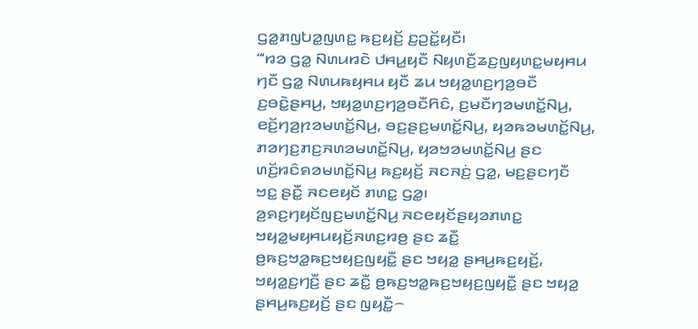ꤞꤤ꤭ꤊꤜꤝꤤ꤭ꤜꤛꤢ꤭ ꤒꤢ꤬ꤟꤢꤩ꤬ ꤢ꤬ꤑꤢꤩ꤭ꤟꤢꤪ꤯
“‘ꤙꤤ ꤞꤤ꤭ ꤡꤛꤣꤙꤢꤧ ꤓꤌꤣ꤭ꤟꤢꤪ ꤡꤟꤛꤢꤪ꤬ꤘꤢ꤬ꤜꤟꤛꤢ꤭ꤗꤟꤌꤣ ꤚꤢꤪ ꤞꤤ꤭ ꤡꤛꤣꤒꤟꤌꤣ ꤟꤢꤪ ꤘꤣ ꤠꤟꤤ꤭ꤛꤢ꤬ꤚꤤ꤬ꤋꤢꤪ ꤢ꤬ꤋꤢꤧ꤭ꤔꤌꤣ꤬, ꤠꤟꤤ꤭ꤛꤢ꤬ꤚꤤ꤬ꤋꤢꤪꤖꤢꤨ, ꤢ꤬ꤗꤢꤪꤚꤤꤗꤛꤢꤩ꤭ꤡꤣ꤬, ꤕꤢꤩ꤬ꤚꤤ꤬ꤐꤤꤗꤛꤢꤩ꤭ꤡꤣ꤬, ꤋꤢ꤬ꤔꤢ꤬ꤗꤛꤢꤩ꤭ꤡꤣ꤬, ꤟꤤꤒꤤꤗꤛꤢꤩ꤭ꤡꤣ꤬, ꤊꤤꤚꤢ꤬ꤊꤢ꤬ꤏꤛꤤꤗꤛꤢꤩ꤭ꤡꤣ꤬, ꤟꤤꤠꤤꤗꤛꤢꤩ꤭ꤡꤣ꤬ ꤔꤢ ꤛꤢꤩ꤬ꤙꤢꤨꤎꤤꤗꤛꤢꤩ꤭ꤡꤣ꤬ ꤒꤢ꤬ꤟꤢꤩ꤬ ꤏꤢꤏꤢꤦ꤬ ꤞꤤ꤭, ꤗꤢ꤬ꤔꤢꤚꤢꤪ ꤠꤢ꤭ ꤔꤢꤪ꤭ ꤏꤢꤕꤟꤢꤩ ꤊꤛꤢ꤭ ꤞꤤ꤭꤯
ꤤ꤬ꤎꤢ꤬ꤚꤟꤢꤩꤜꤢ꤬ꤗꤛꤢꤩ꤭ꤡꤣ꤬ ꤏꤢꤕꤟꤢꤩꤔꤟꤤꤊꤛꤢ꤭ ꤠꤟꤤ꤭ꤗꤟꤌꤣꤟꤢꤩ꤬ꤏꤛꤢ꤬ꤙꤥ꤬ ꤔꤢ ꤘꤢꤪ꤭ ꤥ꤬ꤒꤢ꤬ꤠꤤ꤭ꤒꤢ꤬ꤠꤟꤢ꤬ꤜꤟꤢꤪ꤭ ꤔꤢ ꤠꤟꤤ꤭ ꤔꤌꤣ꤬ꤒꤢ꤬ꤟꤢꤩ꤬, ꤠꤟꤤ꤭ꤢ꤬ꤚꤢꤪ꤬ ꤔꤢ ꤘꤢꤪ꤭ ꤥ꤬ꤒꤢ꤬ꤠꤤ꤭ꤒꤢ꤬ꤠꤟꤢ꤬ꤜꤟꤢꤪ꤭ ꤔꤢ ꤠꤟꤤ꤭ ꤔꤌꤣ꤬ꤒꤢ꤬ꤟꤢꤩ꤬ ꤔꤢ ꤜꤟꤢꤪ꤭꤮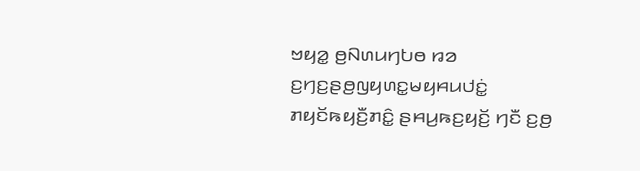ꤠꤟꤤ꤭ ꤥ꤬ꤡꤛꤣꤚꤝꤥ ꤙꤤ ꤢ꤬ꤚꤢ꤬ꤔꤥ꤬ꤜꤟꤛꤢ꤭ꤗꤟꤌꤣꤓꤢꤦ꤭ ꤊꤟꤢꤩꤒꤟꤢꤪ꤬ꤊꤢꤨ꤭ ꤔꤌꤣ꤬ꤒꤢ꤬ꤟꤢꤩ꤬ ꤚꤢꤪ ꤢ꤬ꤥ꤬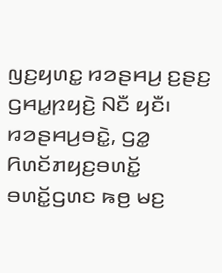ꤜꤢ꤬ꤟꤛꤢ꤭ ꤙꤤꤔꤌꤣ꤬ ꤢ꤬ꤔꤢ꤬ ꤞꤌꤣ꤭ꤐꤟꤢꤧ꤬ ꤡꤢꤪ ꤟꤢꤪ꤯ ꤙꤤꤔꤌꤣ꤬ꤋꤢꤧ꤭, ꤞꤤ꤭ ꤖꤛꤢꤩꤊꤟꤢ꤬ꤋꤛꤢꤩ꤭ ꤋꤛꤢꤩ꤭ꤞꤛꤢ ꤒꤥ꤬ ꤗꤢ꤬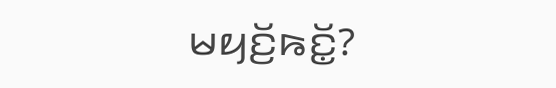ꤗꤟꤢꤩ꤬ꤒꤢꤩ꤭?